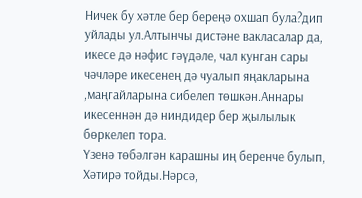Ничек бу хәтле бер береңә охшап була?дип уйлады ул.Алтынчы дистәне вакласалар да, икесе дә нәфис гәүдәле, чал кунган сары чәчләре икесенең дә чуалып яңакларына ,маңгайларына сибелеп төшкән.Аннары икесеннән дә ниндидер бер җылылык бөркелеп тора.
Үзенә төбәлгән карашны иң беренче булып, Хәтирә тойды.Нәрсә,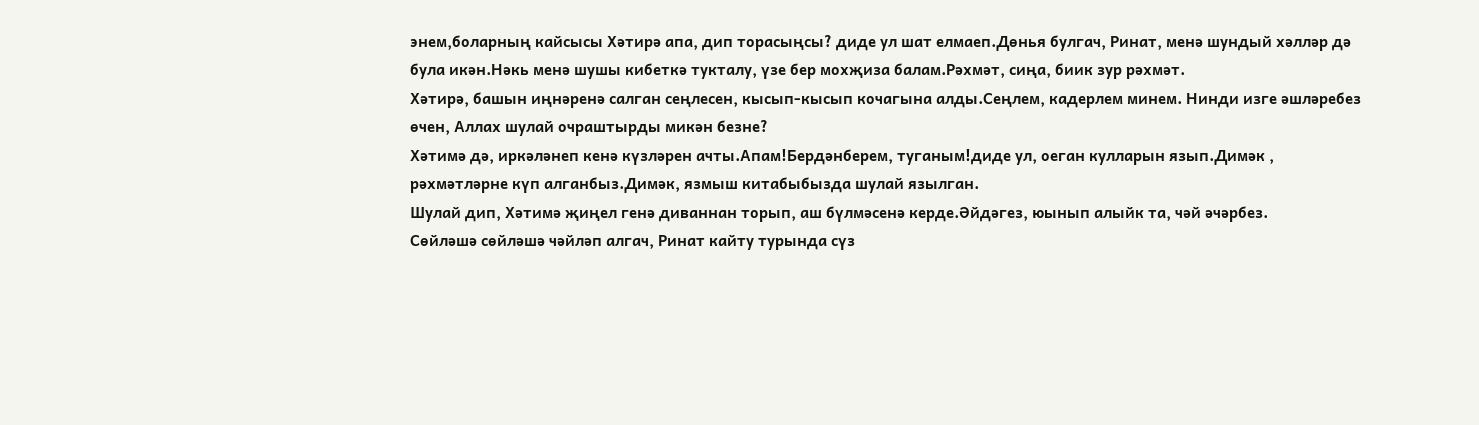энем,боларның кайсысы Хәтирә апа, дип торасыңсы? диде ул шат елмаеп.Дөнья булгач, Ринат, менә шундый хәлләр дә була икән.Нәкь менә шушы кибеткә тукталу, үзе бер мохҗиза балам.Рәхмәт, сиңа, биик зур рәхмәт.
Хәтирә, башын иңнәренә салган сеңлесен, кысып-кысып кочагына алды.Сеңлем, кадерлем минем. Нинди изге әшләребез өчен, Аллах шулай очраштырды микән безне?
Хәтимә дә, иркәләнеп кенә күзләрен ачты.Апам!Бердәнберем, туганым!диде ул, оеган кулларын язып.Димәк , рәхмәтләрне күп алганбыз.Димәк, язмыш китабыбызда шулай язылган.
Шулай дип, Хәтимә җиңел генә диваннан торып, аш бүлмәсенә керде.Әйдәгез, юынып алыйк та, чәй әчәрбез.
Сөйләшә сөйләшә чәйләп алгач, Ринат кайту турында сүз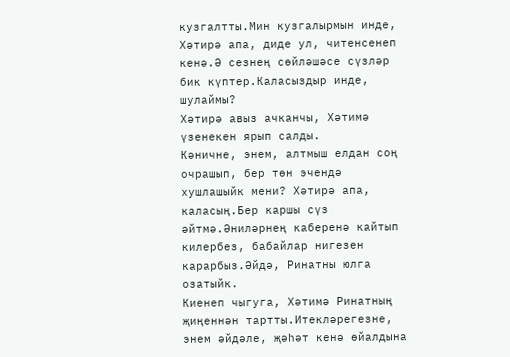кузгалтты.Мин кузгалырмын инде, Хәтирә апа, диде ул, читенсенеп кенә.Ә сезнең сөйләшәсе сүзләр бик күптер.Каласыздыр инде, шулаймы?
Хәтирә авыз ачканчы, Хәтимә үзенекен ярып салды.
Кәничне, энем, алтмыш елдан соң очрашып, бер төн эчендә хушлашыйк мени? Хәтирә апа, каласың.Бер каршы сүз әйтмә.Әниләрнең каберенә кайтып килербез, бабайлар нигезен карарбыз.Әйдә, Ринатны юлга озатыйк.
Киенеп чыгуга, Хәтимә Ринатның җиңеннән тартты.Итекләрегезне, энем әйдәле, җәһәт кенә өйалдына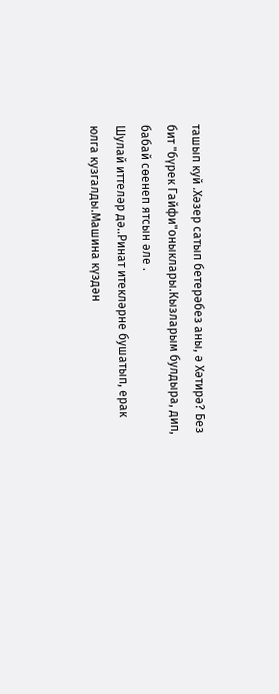ташып куй .Хәзер сатып бетерәбез аны, ә Хәтирә? Без бит "бүрек Гайфи"оныклары.Кызларым булдыра, дип, бабай сөенеп ятсын әле .
Шулай иттеләр дә..Ринат итекләрне бушатып, ерак юлга кузгалды.Машина күздән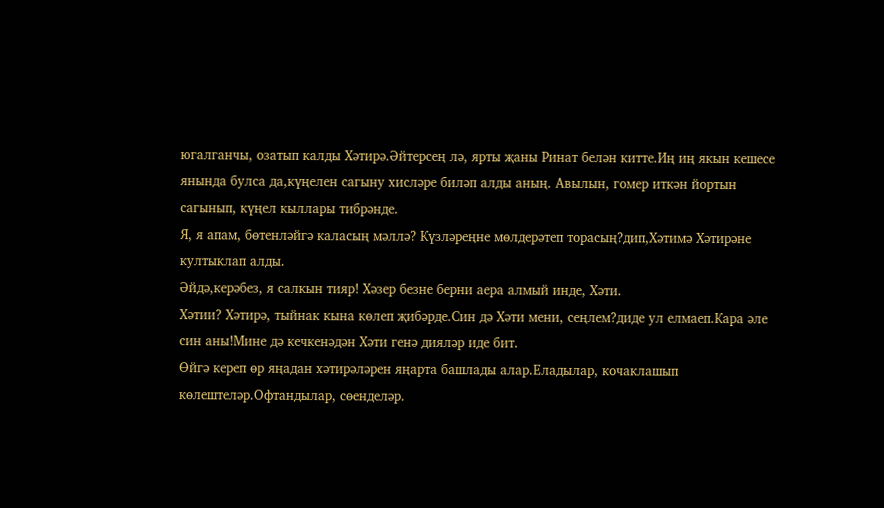югалганчы, озатып калды Хәтирә.Әйтерсең лә, ярты җаны Ринат белән китте.Иң иң якын кешесе янында булса да,күңелен сагыну хисләре биләп алды аның. Авылын, гомер иткән йортын сагынып, күңел кыллары тибрәнде.
Я, я апам, бөтенләйгә каласың мәллә? Күзләреңне мөлдерәтеп торасың?дип,Хәтимә Хәтирәне култыклап алды.
Әйдә,керәбез, я салкын тияр! Хәзер безне берни аера алмый инде, Хәти.
Хәтии? Хәтирә, тыйнак кына көлеп җибәрде.Син дә Хәти мени, сеңлем?диде ул елмаеп.Кара әле син аны!Мине дә кечкенәдән Хәти генә дияләр иде бит.
Өйгә кереп өр яңадан хәтирәләрен яңарта башлады алар.Еладылар, кочаклашып көлештеләр.Офтандылар, сөенделәр.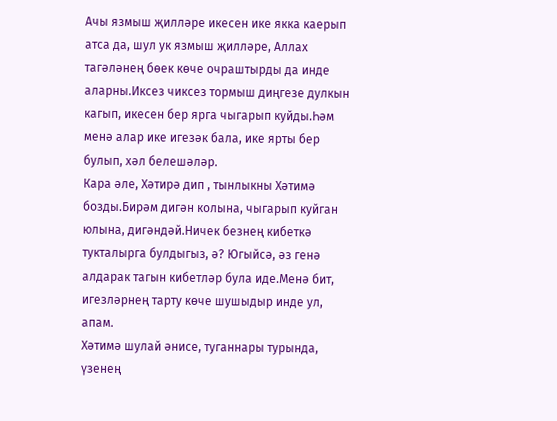Ачы язмыш җилләре икесен ике якка каерып атса да, шул ук язмыш җилләре, Аллах тагәләнең бөек көче очраштырды да инде аларны.Иксез чиксез тормыш диңгезе дулкын кагып, икесен бер ярга чыгарып куйды.Һәм менә алар ике игезәк бала, ике ярты бер булып, хәл белешәләр.
Кара әле, Хәтирә дип , тынлыкны Хәтимә бозды.Бирәм дигән колына, чыгарып куйган юлына, дигәндәй.Ничек безнең кибеткә тукталырга булдыгыз, ә? Югыйсә, әз генә алдарак тагын кибетләр була иде.Менә бит, игезләрнең тарту көче шушыдыр инде ул, апам.
Хәтимә шулай әнисе, туганнары турында, үзенең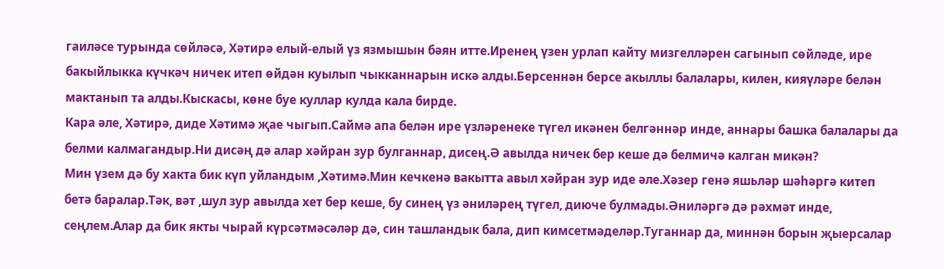гаиләсе турында сөйләсә, Хәтирә елый-елый үз язмышын бәян итте.Иренең үзен урлап кайту мизгелләрен сагынып сөйләде, ире бакыйлыкка күчкәч ничек итеп өйдән куылып чыкканнарын искә алды.Берсеннән берсе акыллы балалары, килен, кияүләре белән мактанып та алды.Кыскасы, көне буе куллар кулда кала бирде.
Кара әле, Хәтирә, диде Хәтимә җае чыгып.Саймә апа белән ире үзләренеке түгел икәнен белгәннәр инде, аннары башка балалары да белми калмагандыр.Ни дисәң дә алар хәйран зур булганнар, дисең.Ә авылда ничек бер кеше дә белмичә калган микән?
Мин үзем дә бу хакта бик күп уйландым ,Хәтимә.Мин кечкенә вакытта авыл хәйран зур иде әле.Хәзер генә яшьләр шәһәргә китеп бетә баралар.Тәк, вәт ,шул зур авылда хет бер кеше, бу синең үз әниләрең түгел, диюче булмады.Әниләргә дә рәхмәт инде, сеңлем.Алар да бик якты чырай күрсәтмәсәләр дә, син ташландык бала, дип кимсетмәделәр.Туганнар да, миннән борын җыерсалар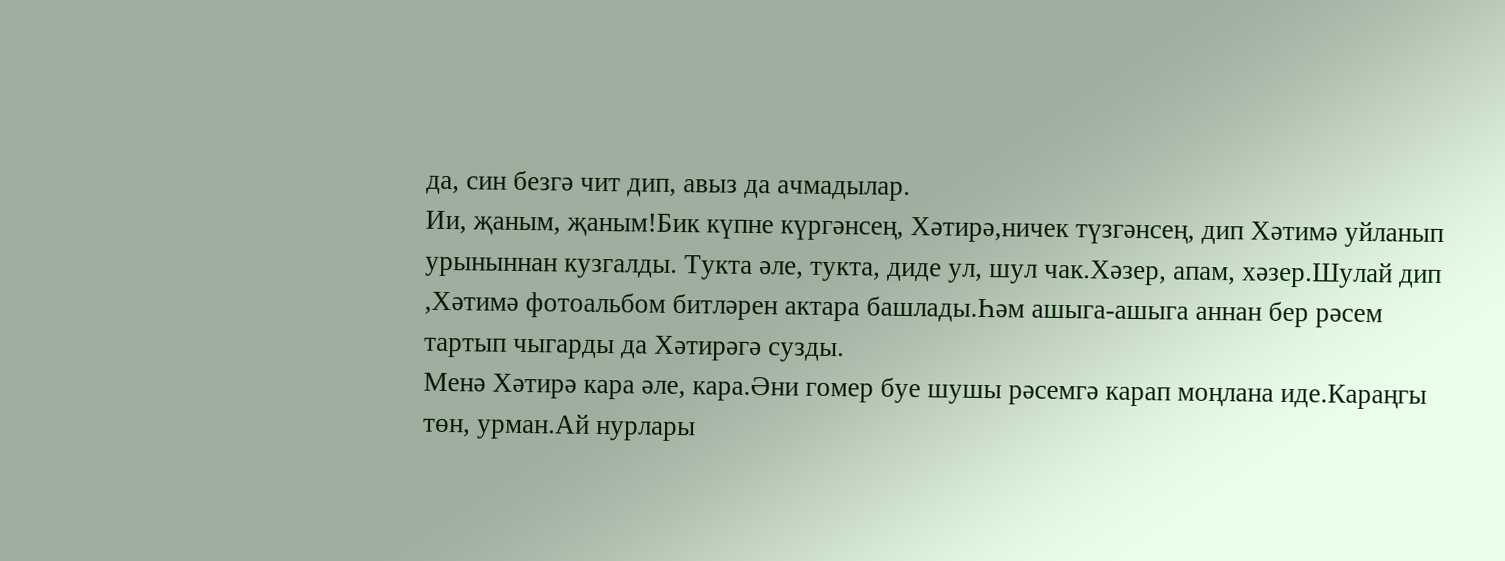да, син безгә чит дип, авыз да ачмадылар.
Ии, җаным, җаным!Бик күпне күргәнсең, Хәтирә,ничек түзгәнсең, дип Хәтимә уйланып урыныннан кузгалды. Тукта әле, тукта, диде ул, шул чак.Хәзер, апам, хәзер.Шулай дип ,Хәтимә фотоальбом битләрен актара башлады.Һәм ашыга-ашыга аннан бер рәсем тартып чыгарды да Хәтирәгә сузды.
Менә Хәтирә кара әле, кара.Әни гомер буе шушы рәсемгә карап моңлана иде.Караңгы төн, урман.Ай нурлары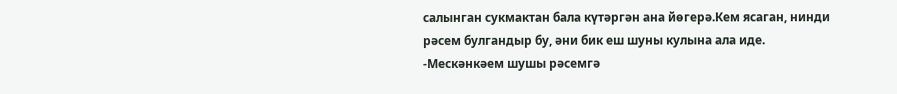салынган сукмактан бала күтәргән ана йөгерә.Кем ясаган, нинди рәсем булгандыр бу, әни бик еш шуны кулына ала иде.
-Мескәнкәем шушы рәсемгә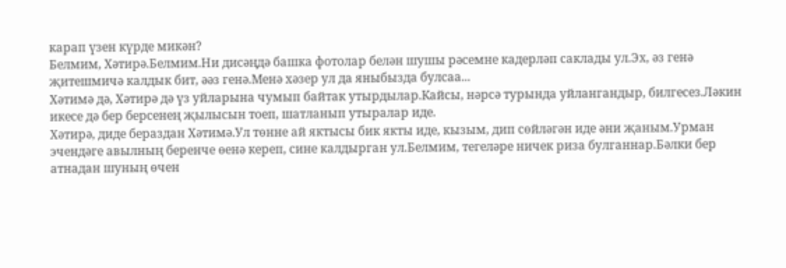карап үзен күрде микән?
Белмим, Хәтирә.Белмим.Ни дисәңдә башка фотолар белән шушы рәсемне кадерләп саклады ул.Эх, әз генә җитешмичә калдык бит, әәз генә.Менә хәзер ул да яныбызда булсаа...
Хәтимә дә, Хәтирә дә үз уйларына чумып байтак утырдылар.Кайсы, нәрсә турында уйлангандыр, билгесез.Ләкин икесе дә бер берсенең җылысын тоеп, шатланып утыралар иде.
Хәтирә, диде бераздан Хәтимә.Ул төнне ай яктысы бик якты иде, кызым, дип сөйләгән иде әни җаным.Урман эчендәге авылның беренче өенә кереп, сине калдырган ул.Белмим, тегеләре ничек риза булганнар.Бәлки бер атнадан шуның өчен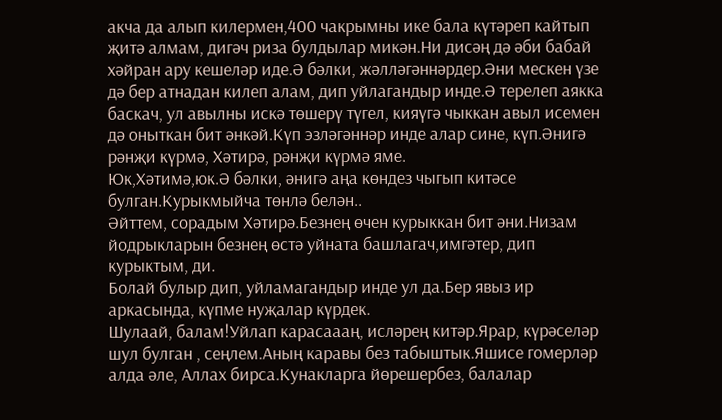акча да алып килермен,400 чакрымны ике бала күтәреп кайтып җитә алмам, дигәч риза булдылар микән.Ни дисәң дә әби бабай хәйран ару кешеләр иде.Ә бәлки, жәлләгәннәрдер.Әни мескен үзе дә бер атнадан килеп алам, дип уйлагандыр инде.Ә терелеп аякка баскач, ул авылны искә төшерү түгел, кияүгә чыккан авыл исемен дә оныткан бит әнкәй.Күп эзләгәннәр инде алар сине, күп.Әнигә рәнҗи күрмә, Хәтирә, рәнҗи күрмә яме.
Юк,Хәтимә,юк.Ә бәлки, әнигә аңа көндез чыгып китәсе булган.Курыкмыйча төнлә белән..
Әйттем, сорадым Хәтирә.Безнең өчен курыккан бит әни.Низам йодрыкларын безнең өстә уйната башлагач,имгәтер, дип курыктым, ди.
Болай булыр дип, уйламагандыр инде ул да.Бер явыз ир аркасында, күпме нуҗалар күрдек.
Шулаай, балам!Уйлап карасаааң, исләрең китәр.Ярар, күрәселәр шул булган , сеңлем.Аның каравы без табыштык.Яшисе гомерләр алда әле, Аллах бирса.Кунакларга йөрешербез, балалар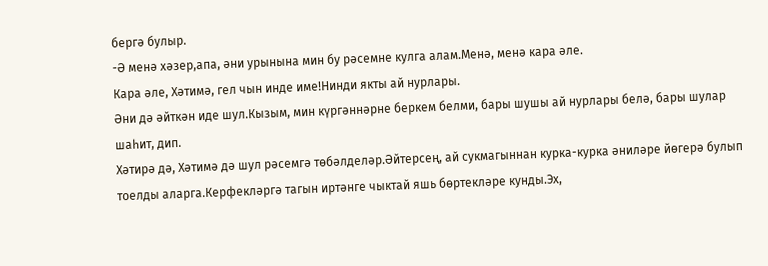бергә булыр.
-Ә менә хәзер,апа, әни урынына мин бу рәсемне кулга алам.Менә, менә кара әле.
Кара әле, Хәтимә, гел чын инде име!Нинди якты ай нурлары.
Әни дә әйткән иде шул.Кызым, мин күргәннәрне беркем белми, бары шушы ай нурлары белә, бары шулар шаһит, дип.
Хәтирә дә, Хәтимә дә шул рәсемгә төбәлделәр.Әйтерсең, ай сукмагыннан курка-курка әниләре йөгерә булып тоелды аларга.Керфекләргә тагын иртәнге чыктай яшь бөртекләре кунды.Эх,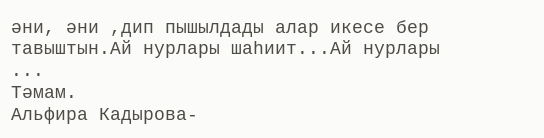әни, әни ,дип пышылдады алар икесе бер тавыштын.Ай нурлары шаһиит...Ай нурлары ...
Тәмам.
Альфира Кадырова-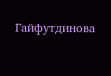Гайфутдинова